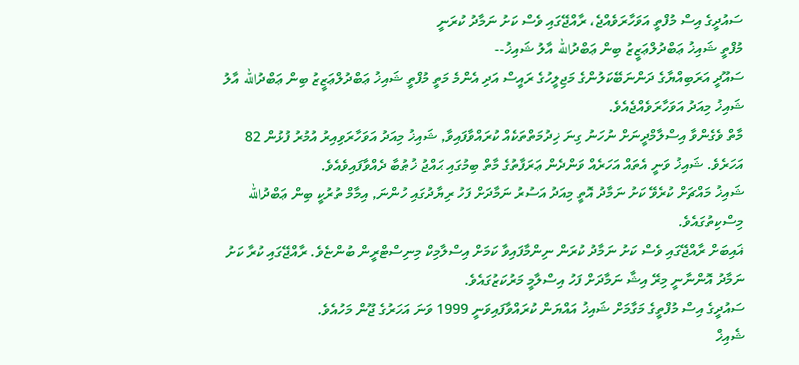ސައުދީގެ އިސް މުފްތީ އަވަހާރަވެއްޖެ، ރާއްޖޭގައި ވެސް ކަށު ނަމާދު ކުރަނީ
މުފްތީ ޝައިޚު ޢަބްދުލްޢަޒީޒު ބިން ޢަބްދުالله އާލު ޝައިޚު--
ސައޫދީ އަރަބިއްޔާގެ ދަންނަބޭކަލުންގެ މަޖިލީހުގެ ރައީސް އަދި އެންމެ މަތީ މުފްތީ ޝައިޚު ޢަބްދުލްޢަޒީޒު ބިން ޢަބްދުالله އާލު ޝައިޚު މިއަދު އަވަހާރަވެއްޖެއެވެ.
މާތް ވެގެންވާ އިސްލާމްދީނަށް ނުހަނު ގިނަ ޚިދުމަތްތަކެއް ކުރައްވާފައިވާ, ޝައިޚު މިއަދު އަވަހާރަވިއިރު އުމުރު ފުޅުން 82 އަހަރެވެ. ޝައިޚު ވަނީ އެތައް އަހަރެއް ވަންދެން ޢަރަފާތުގެ މާތް ބިމުގައި ޙައްޖު ޚުޠުބާ ދެއްވާފައިވެއެވެ.
ޝައިޚު މައްޗަށް ކުރެވޭ ކަށު ނަމާދު އޮތީ މިއަދު އަސުރު ނަމާދަށް ފަހު ރިޔާދުގައި ހުންނަ, އިމާމް ތުރުކީ ބިން ޢަބްދުالله މިސްކިތުގައެވެ.
ޣައިބަށް ރާއްޖޭގައި ވެސް ކަށު ނަމާދު ކުރަން ނިންމާފައިވާ ކަމަށް އިސްލާމިކް މިނިސްޓްރީން ބުންޏެވެ. ރާއްޖޭގައި ކުރާ ކަށު ނަމާދު އޮންނާނީ މިރޭ އިޝާ ނަމާދަށް ފަހު އިސްލާމީ މަރުކަޒުގައެވެ.
ސައުދީގެ އިސް މުފްތީގެ މަގާމަށް ޝައިޚު އައްޔަން ކުރައްވާފައިވަނީ 1999 ވަނަ އަހަރުގެ ޖޫން މަހުއެވެ.
ޝެއިޚް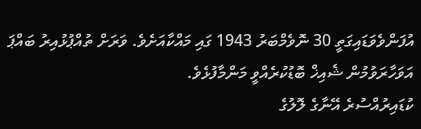އުފަންވެވަޑައިގަތީ 30 ނޮވެމްބަރު 1943 ގައި މައްކާއަށެވެ. ވަރަށް ތުއްޕުޅުއިރު ބައްޕަ އަވަހާރަވުމުން ޝެއިޚް ބޮޑުކުރެއްވީ މަންމާފުޅެވެ.
ކުޑައިރުއްސުރެ އޭނާގެ ލޮލުގެ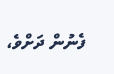ފެނުން ދަށްވެ،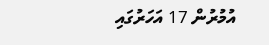އުމުރުން 17 އަހަރުގައި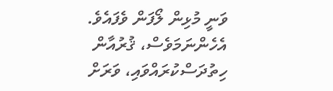ވަނީ މުޅިން ލޯފަން ވެފައެވެ. އެހެންނަމަވެސް، ޤުރުއާން ހިތުދަސްކުރައްވައި، ވަރަށް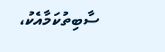ސާބިތުކަމާއެކު،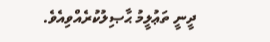ދީނީ ތަޢުލީމު ޙާޞިލުކުރެއްވިއެވެ.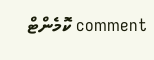comment ކޮމެންޓް